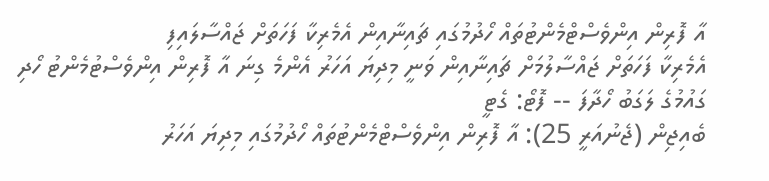އާ ފޮރިން އިންވެސްޓްމެންޓުތައް ހޯދުމުގައި ޗައިނާއިން އެމެރިކާ ފަހަތަށް ޖައްސާލައިފި
އެމެރިކާ ފަހަތަށް ޖައްސާލުމަށް ޗައިނާއިން ވަނީ މިދިޔަ އަހަރު އެންމެ ގިނަ އާ ފޮރިން އިންވެސްޓުމެންޓު ހޯދި ގައުމުގެ ލަގަބު ހޯދާފަ -- ފޮޓޯ: ގެޓީ
ބެއިޖިން (ޖެނުއަރީ 25): އާ ފޮރިން އިންވެސްޓްމެންޓުތައް ހޯދުމުގައި މިދިޔަ އަހަރު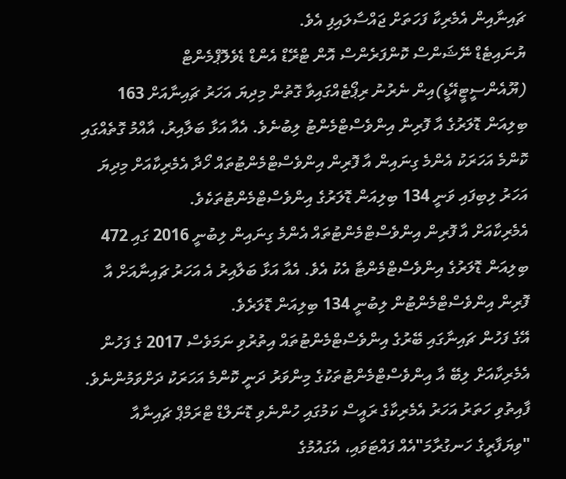ޗައިނާއިން އެމެރިކާ ފަހަތަށް ޖައްސާލައިފި އެވެ.
ޔުނައިޓެޑް ނޭޝަންސް ކޮންފަރެންސް އޮން ޓްރޭޑް އެންޑް ޑެވެލޮޕްމެންޓް (ޔޫއެންސީޓީއޭޑީ)އިން ނެރުނު ރިޕޯޓެއްގައިވާ ގޮތުން މިދިޔަ އަހަރު ޗައިނާއަށް 163 ބިލިއަން ޑޮލަރުގެ އާ ފޮރިން އިންވެސްޓްމެންޓު ލިބުނެވެ. އެއާ އަޅާ ބަލާއިރު، އާއްމު ގޮތެއްގައި ކޮންމެ އަހަރަކު އެންމެ ގިނައިން އާ ފޮރިން އިންވެސްޓްމެންޓުތައް ހޯދާ އެމެރިކާއަށް މިދިޔަ އަހަރު ލިބިފައި ވަނީ 134 ބިލިއަން ޑޮލަރުގެ އިންވެސްޓްމެންޓުތަކެވެ.
އެމެރިކާއަށް އާ ފޮރިން އިންވެސްޓްމެންޓުތައް އެންމެ ގިނައިން ލިބުނީ 2016 ގައި 472 ބިލިއަން ޑޮލަރުގެ އިންވެސްޓްމެންޓާ އެކު އެވެ. އެއާ އަޅާ ބަލާއިރު އެ އަހަރު ޗައިނާއަށް އާ ފޮރިން އިންވެސްޓްމެންޓުން ލިބުނީ 134 ބިލިއަން ޑޮލަރެވެ.
އޭގެ ފަހުން ޗައިނާގައި ބޭރުގެ އިންވެސްޓްމެންޓުތައް އިތުރުވި ނަމަވެސް 2017 ގެ ފަހުން އެމެރިކާއަށް ލިބޭ އާ އިންވެސްޓްމެންޓުތަކުގެ މިންވަރު ދަނީ ކޮންމެ އަހަރަކު ދަށްވަމުންނެވެ.
ފާއިތުވި ހަތަރު އަހަރު އެމެރިކާގެ ރައީސް ކަމުގައި ހުންނެވި ޑޮނަލްޑް ޓްރަމްޕް ޗައިނާއާ "ވިޔަފާރީގެ ހަނގުރާމަ"އެއް ފައްޓަވައި، އެގައުމުގެ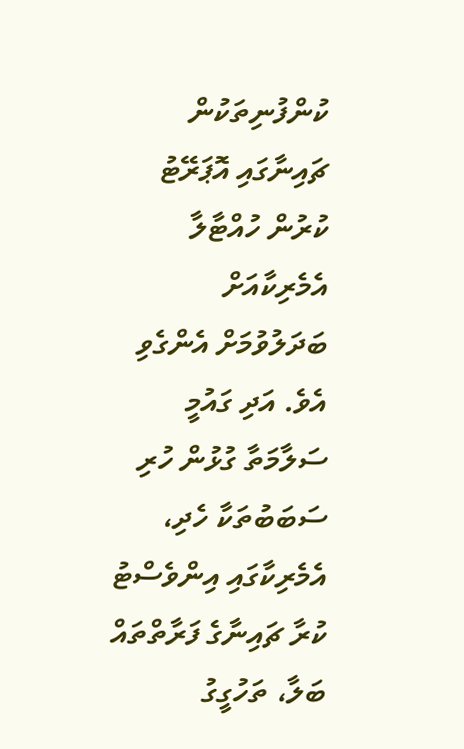ކުންފުނިތަކުން ޗައިނާގައި އޮޕަރޭޓު ކުރުން ހުއްޓާލާ އެމެރިކާއަށް ބަދަލުވުމަށް އެންގެވި އެވެ. އަދި ގައުމީ ސަލާމަތާ ގުޅުން ހުރި ސަބަބުތަކާ ހެދި، އެމެރިކާގައި އިންވެސްޓު ކުރާ ޗައިނާގެ ފަރާތްތައް ބަލާ، ތަހުގީގު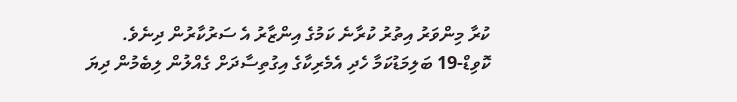ކުރާ މިންވަރު އިތުރު ކުރާނެ ކަމުގެ އިންޒާރު އެ ސަރުކާރުން ދިނެވެ.
ކޮވިޑް-19 ބަލިމަޑުކަމާ ހެދި އެމެރިކާގެ އިގުތިސާދަށް ގެއްލުން ލިބެމުން ދިޔަ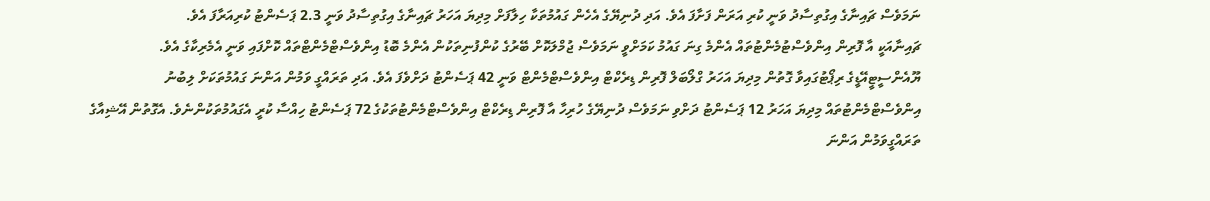ނަމަވެސް ޗައިނާގެ އިގުތިސާދު ވަނީ ކުރި އަރަން ފަށާފަ އެވެ. އަދި ދުނިޔޭގެ އެހެން ގައުމުތަކާ ހިލާފަށް މިދިޔަ އަހަރު ޗައިނާގެ އިގުތިސާދު ވަނީ 2.3 ޕަސެންޓު ކުރިއަރާފަ އެވެ.
ޗައިނާއަކީ އާ ފޮރިން އިންވެސްޓުމެންޓުތައް އެންމެ ގިނަ ގައުމު ކަމަށްވީ ނަމަވެސް ޖުމްލަކޮށް ބޭރުގެ ކުންފުނިތަކުން އެންމެ ބޮޑު އިންވެސްޓްމެންޓްތައް ކޮށްފައި ވަނީ އެމެރިކާގެ އެވެ.
ޔޫއެންސީޓީއޭޑީގެ ރިޕޯޓުގައިވާ ގޮތުން މިދިޔަ އަހަރު ގްލޯބަލް ފޮރިން ޑިރެކްޓް އިންވެސްޓްމެންޓް ވަނީ 42 ޕަސެންޓު ދަށްވެފަ އެވެ. އަދި ތަރައްގީ ވަމުން އަންނަ ގައުމުތަކަށް ލިބުނު އިންވެސްޓްމެންޓުތައް މިދިޔަ އަހަރު 12 ޕަސެންޓު ދަށްވި ނަމަވެސް ދުނިޔޭގެ ހުރިހާ އާ ފޮރިން ޑިރެކްޓް އިންވެސްޓްމެންޓުތަކުގެ 72 ޕަސެންޓު ހިއްސާ ކުރީ އެގައުމުތަކުންނެވެ. އެގޮތުން އޭޝިއާގެ ތަރައްގީވަމުން އަންނަ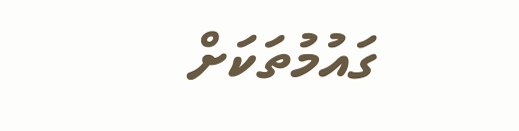ގައުމުތަކަށް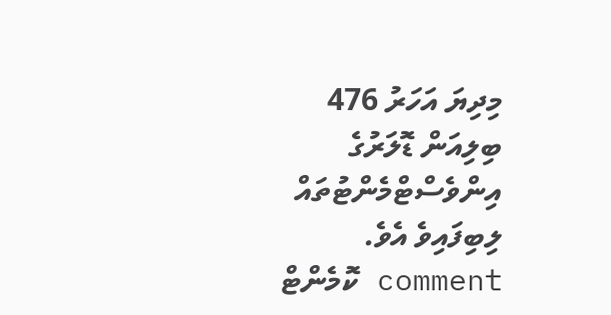މިދިޔަ އަހަރު 476 ބިލިއަން ޑޮލަރުގެ އިންވެސްޓްމެންޓުތައް ލިބިފައިވެ އެވެ.
comment ކޮމެންޓް